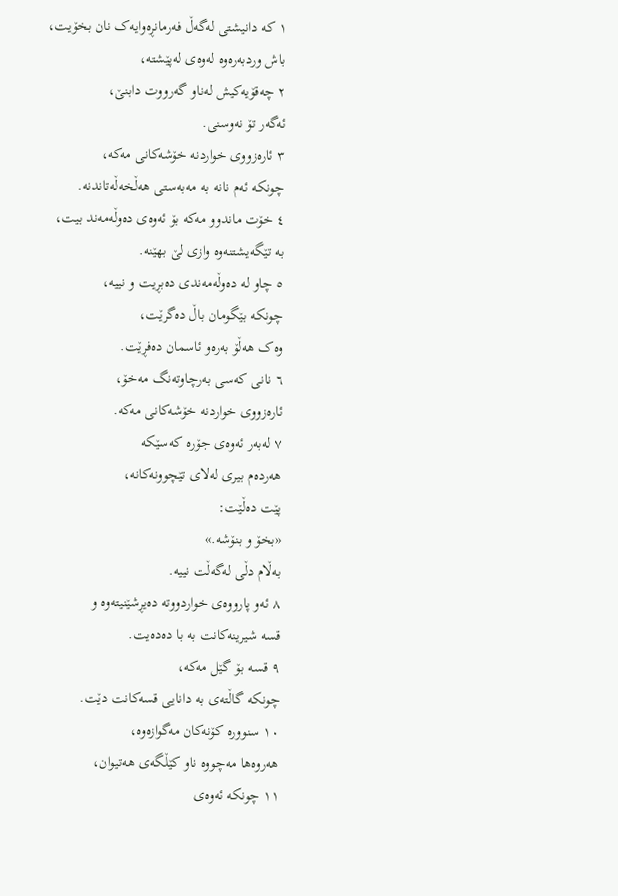١ کە دانیشتی لەگەڵ فەرمانڕەوایەک نان بخۆیت،
باش وردبەرەوە لەوەی لەپێشتە،
٢ چەقۆیەکیش لەناو گەرووت دابنێ،
ئەگەر تۆ نەوسنی.
٣ ئارەزووی خواردنە خۆشەکانی مەکە،
چونکە ئەم نانە بە مەبەستی هەڵخەڵەتاندنە.
٤ خۆت ماندوو مەکە بۆ ئەوەی دەوڵەمەند بیت،
بە تێگەیشتنەوە وازی لێ بهێنە.
٥ چاو لە دەوڵەمەندی دەبڕیت و نییە،
چونکە بێگومان باڵ دەگرێت،
وەک هەڵۆ بەرەو ئاسمان دەفڕێت.
٦ نانی کەسی بەرچاوتەنگ مەخۆ،
ئارەزووی خواردنە خۆشەکانی مەکە.
٧ لەبەر ئەوەی جۆرە کەسێکە
هەردەم بیری لەلای تێچوونەکانە،
پێت دەڵێت:
«بخۆ و بنۆشە.»
بەڵام دڵی لەگەڵت نییە.
٨ ئەو پارووەی خواردووتە دەیڕشێنیتەوە و
قسە شیرینەکانت بە با دەدەیت.
٩ قسە بۆ گێل مەکە،
چونکە گاڵتەی بە دانایی قسەکانت دێت.
١٠ سنوورە کۆنەکان مەگوازەوە،
هەروەها مەچووە ناو کێڵگەی هەتیوان،
١١ چونکە ئەوەی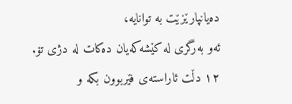دەیانپارێزێت بە توانایە،
ئەو بەرگری لە کێشەکەیان دەکات لە دژی تۆ.
١٢ دڵت ئاراستەی فێربوون بکە و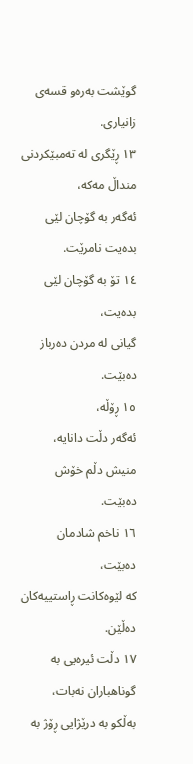گوێشت بەرەو قسەی زانیاری.
١٣ ڕێگری لە تەمبێکردنی منداڵ مەکە،
ئەگەر بە گۆچان لێی بدەیت نامرێت.
١٤ تۆ بە گۆچان لێی بدەیت،
گیانی لە مردن دەرباز دەبێت.
١٥ ڕۆڵە،
ئەگەر دڵت دانایە،
منیش دڵم خۆش دەبێت.
١٦ ناخم شادمان دەبێت،
کە لێوەکانت ڕاستییەکان دەڵێن.
١٧ دڵت ئیرەیی بە گوناهباران نەبات،
بەڵکو بە درێژایی ڕۆژ بە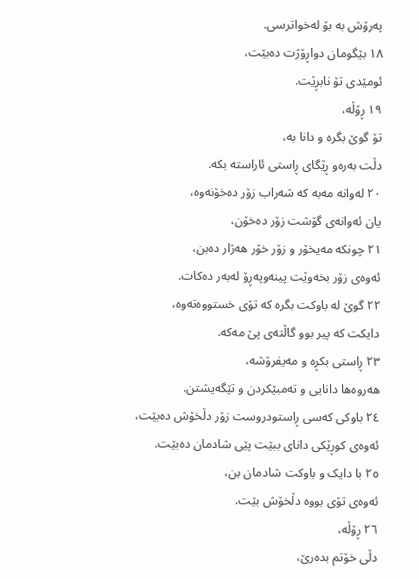پەرۆش بە بۆ لەخواترسی.
١٨ بێگومان دواڕۆژت دەبێت،
ئومێدی تۆ نابڕێت.
١٩ ڕۆڵە،
تۆ گوێ بگرە و دانا بە،
دڵت بەرەو ڕێگای ڕاستی ئاراستە بکە.
٢٠ لەوانە مەبە کە شەراب زۆر دەخۆنەوە،
یان ئەوانەی گۆشت زۆر دەخۆن،
٢١ چونکە مەیخۆر و زۆر خۆر هەژار دەبن،
ئەوەی زۆر بخەوێت پینەوپەڕۆ لەبەر دەکات.
٢٢ گوێ لە باوکت بگرە کە تۆی خستووەتەوە،
دایکت کە پیر بوو گاڵتەی پێ مەکە.
٢٣ ڕاستی بکڕە و مەیفرۆشە،
هەروەها دانایی و تەمبێکردن و تێگەیشتن.
٢٤ باوکی کەسی ڕاستودروست زۆر دڵخۆش دەبێت،
ئەوەی کوڕێکی دانای ببێت پێی شادمان دەبێت.
٢٥ با دایک و باوکت شادمان بن،
ئەوەی تۆی بووە دڵخۆش بێت.
٢٦ ڕۆڵە،
دڵی خۆتم بدەرێ،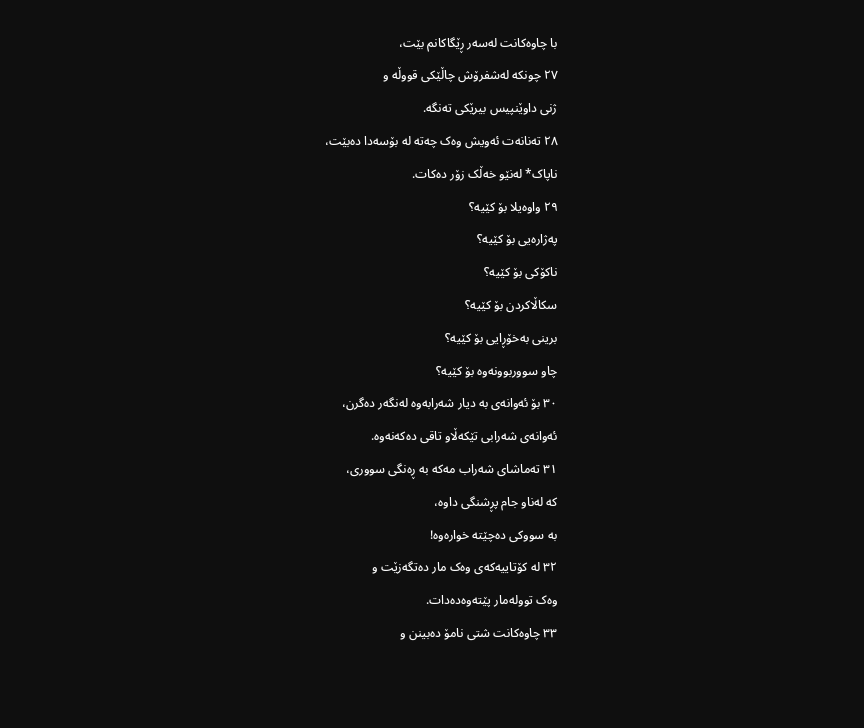با چاوەکانت لەسەر ڕێگاکانم بێت،
٢٧ چونکە لەشفرۆش چاڵێکی قووڵە و
ژنی داوێنپیس بیرێکی تەنگە.
٢٨ تەنانەت ئەویش وەک چەتە لە بۆسەدا دەبێت،
ناپاک* لەنێو خەڵک زۆر دەکات.
٢٩ واوەیلا بۆ کێیە؟
پەژارەیی بۆ کێیە؟
ناکۆکی بۆ کێیە؟
سکاڵاکردن بۆ کێیە؟
برینی بەخۆڕایی بۆ کێیە؟
چاو سووربوونەوە بۆ کێیە؟
٣٠ بۆ ئەوانەی بە دیار شەرابەوە لەنگەر دەگرن،
ئەوانەی شەرابی تێکەڵاو تاقی دەکەنەوە.
٣١ تەماشای شەراب مەکە بە ڕەنگی سووری،
کە لەناو جام پڕشنگی داوە،
بە سووکی دەچێتە خوارەوە!
٣٢ لە کۆتاییەکەی وەک مار دەتگەزێت و
وەک توولەمار پێتەوەدەدات.
٣٣ چاوەکانت شتی نامۆ دەبینن و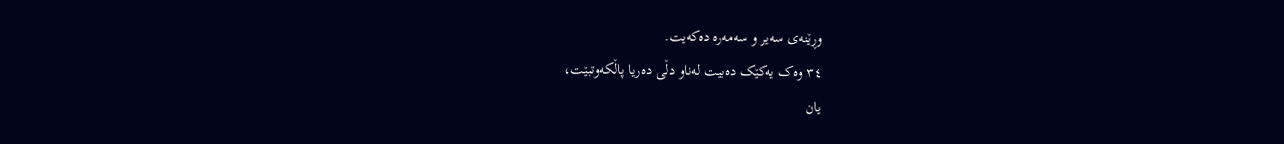وڕێنەی سەیر و سەمەرە دەکەیت.
٣٤ وەک یەکێک دەبیت لەناو دڵی دەریا پاڵکەوتبێت،
یان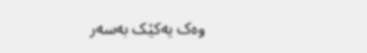وەک یەکێک بەسەر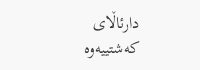دارئاڵای کەشتییەوە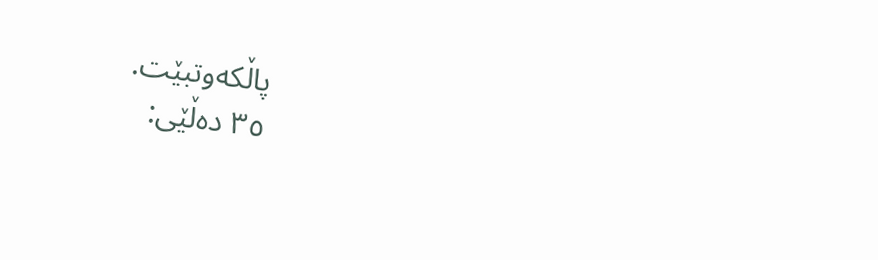پاڵکەوتبێت.
٣٥ دەڵێی: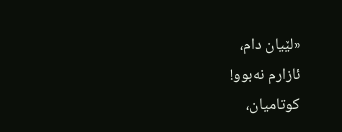«لێیان دام،
ئازارم نەبوو!
کوتامیان،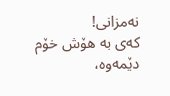نەمزانی!
کەی بە هۆش خۆم دێمەوە،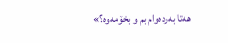هەتا بەردەوام بم و بخۆمەوە؟»